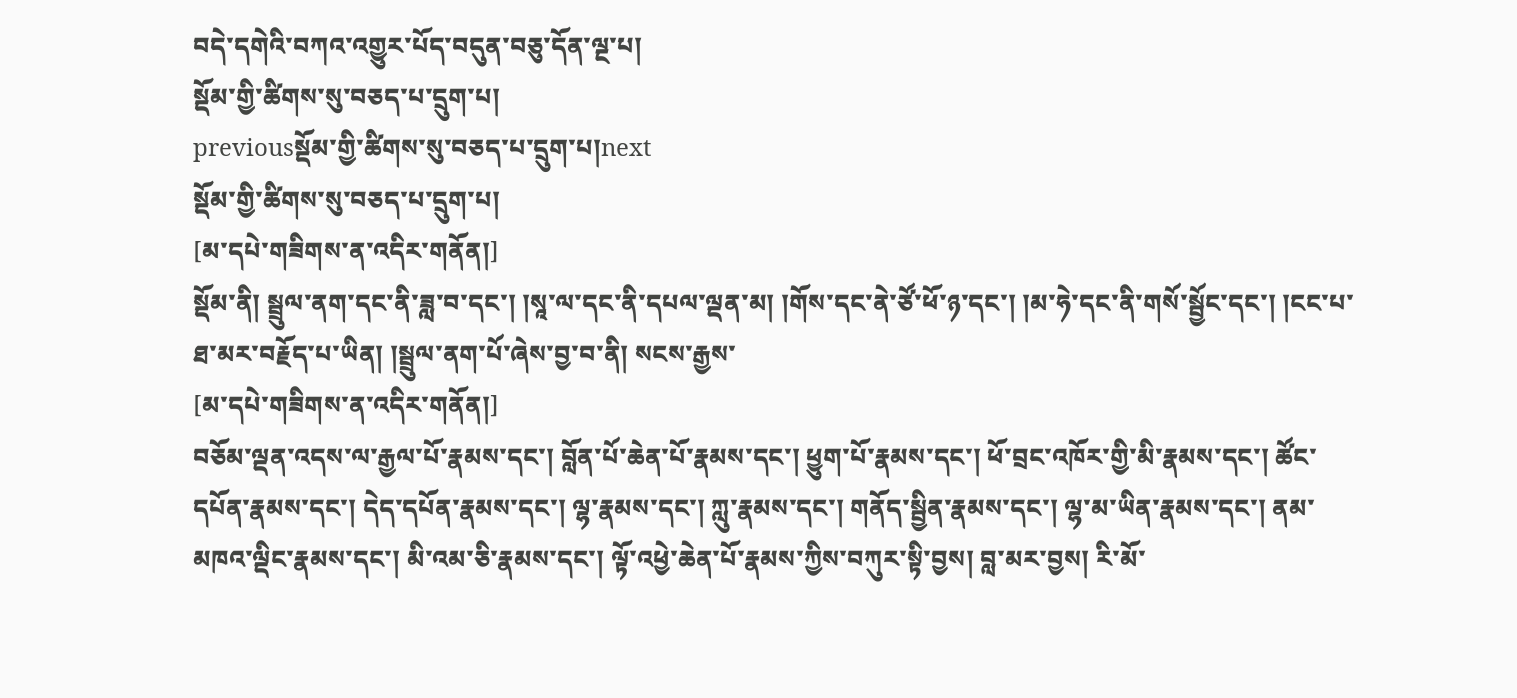བདེ་དགེའི་བཀའ་འགྱུར་པོད་བདུན་བཅུ་དོན་ལྔ་པ།
སྡོམ་གྱི་ཚིགས་སུ་བཅད་པ་དྲུག་པ།
previousསྡོམ་གྱི་ཚིགས་སུ་བཅད་པ་དྲུག་པ།next
སྡོམ་གྱི་ཚིགས་སུ་བཅད་པ་དྲུག་པ།
[མ་དཔེ་གཟིགས་ན་འདིར་གནོན།]
སྡོམ་ནི། སྦྲུལ་ནག་དང་ནི་ཟླ་བ་དང་། །སཱ་ལ་དང་ནི་དཔལ་ལྡན་མ། །གོས་དང་ནེ་ཙོ་ཕོ་ཉ་དང་། །མ་ཧེ་དང་ནི་གསོ་སྦྱོང་དང་། །ངང་པ་ཐ་མར་བརྗོད་པ་ཡིན། །སྦྲུལ་ནག་པོ་ཞེས་བྱ་བ་ནི། སངས་རྒྱས་
[མ་དཔེ་གཟིགས་ན་འདིར་གནོན།]
བཅོམ་ལྡན་འདས་ལ་རྒྱལ་པོ་རྣམས་དང་། བློན་པོ་ཆེན་པོ་རྣམས་དང་། ཕྱུག་པོ་རྣམས་དང་། ཕོ་བྲང་འཁོར་གྱི་མི་རྣམས་དང་། ཚོང་དཔོན་རྣམས་དང་། དེད་དཔོན་རྣམས་དང་། ལྷ་རྣམས་དང་། ཀླུ་རྣམས་དང་། གནོད་སྦྱིན་རྣམས་དང་། ལྷ་མ་ཡིན་རྣམས་དང་། ནམ་མཁའ་ལྡིང་རྣམས་དང་། མི་འམ་ཅི་རྣམས་དང་། ལྟོ་འཕྱེ་ཆེན་པོ་རྣམས་ཀྱིས་བཀུར་སྟི་བྱས། བླ་མར་བྱས། རི་མོ་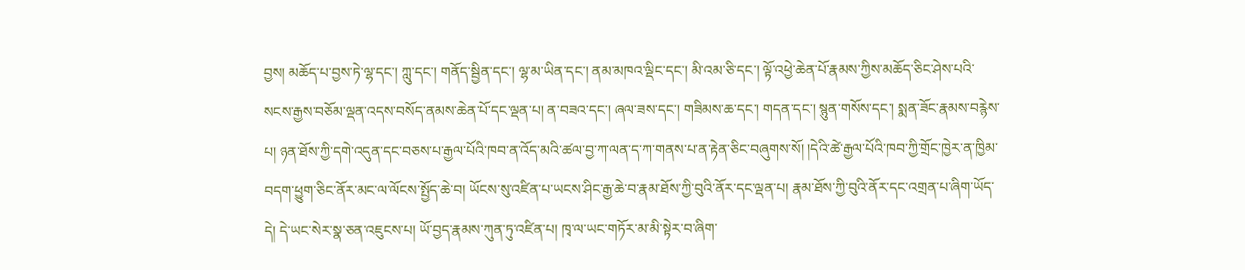བྱས། མཆོད་པ་བྱས་ཏེ་ལྷ་དང་། ཀླུ་དང་། གནོད་སྦྱིན་དང་། ལྷ་མ་ཡིན་དང་། ནམ་མཁའ་ལྡིང་དང་། མི་འམ་ཅི་དང་། ལྟོ་འཕྱེ་ཆེན་པོ་རྣམས་ཀྱིས་མཆོད་ཅིང་ཤེས་པའི་སངས་རྒྱས་བཅོམ་ལྡན་འདས་བསོད་ནམས་ཆེན་པོ་དང་ལྡན་པ། ན་བཟའ་དང་། ཞལ་ཟས་དང་། གཟིམས་ཆ་དང་། གདན་དང་། སྙུན་གསོས་དང་། སྨན་ཟོང་རྣམས་བརྙེས་པ། ཉན་ཐོས་ཀྱི་དགེ་འདུན་དང་བཅས་པ་རྒྱལ་པོའི་ཁབ་ན་འོད་མའི་ཚལ་བྱ་ཀ་ལན་ད་ཀ་གནས་པ་ན་རྟེན་ཅིང་བཞུགས་སོ། །དེའི་ཚེ་རྒྱལ་པོའི་ཁབ་ཀྱི་གྲོང་ཁྱེར་ན་ཁྱིམ་བདག་ཕྱུག་ཅིང་ནོར་མང་ལ་ལོངས་སྤྱོད་ཆེ་བ། ཡོངས་སུ་འཛིན་པ་ཡངས་ཤིང་རྒྱ་ཆེ་བ་རྣམ་ཐོས་ཀྱི་བུའི་ནོར་དང་ལྡན་པ། རྣམ་ཐོས་ཀྱི་བུའི་ནོར་དང་འགྲན་པ་ཞིག་ཡོད་དེ། དེ་ཡང་སེར་སྣ་ཅན་འཇུངས་པ། ཡོ་བྱད་རྣམས་ཀུན་ཏུ་འཛིན་པ། ཁྭ་ལ་ཡང་གཏོར་མ་མི་སྟེར་བ་ཞིག་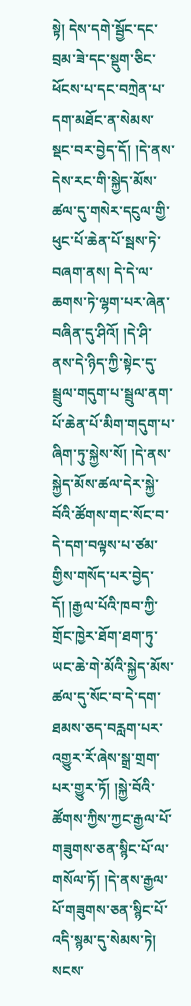སྟེ། དེས་དགེ་སྦྱོང་དང་བྲམ་ཟེ་དང་སྡུག་ཅིང་ཕོངས་པ་དང་བཀྲེན་པ་དག་མཐོང་ན་སེམས་སྡང་བར་བྱེད་དོ། །དེ་ནས་དེས་རང་གི་སྐྱེད་མོས་ཚལ་དུ་གསེར་དངུལ་གྱི་ཕུང་པོ་ཆེན་པོ་སྦས་ཏེ་བཞག་ནས། དེ་དེ་ལ་ཆགས་ཏེ་ལྷག་པར་ཞེན་བཞིན་དུ་ཤིའོ། །དེ་ཤི་ནས་དེ་ཉིད་ཀྱི་སྟེང་དུ་སྦྲུལ་གདུག་པ་སྦྲུལ་ནག་པོ་ཆེན་པོ་མིག་གདུག་པ་ཞིག་ཏུ་སྐྱེས་སོ། །དེ་ནས་སྐྱེད་མོས་ཚལ་དེར་སྐྱེ་བོའི་ཚོགས་གང་སོང་བ་དེ་དག་བལྟས་པ་ཙམ་གྱིས་གསོད་པར་བྱེད་དོ། །རྒྱལ་པོའི་ཁབ་ཀྱི་གྲོང་ཁྱེར་ཐོག་ཐག་ཏུ་ཡང་ཆེ་གེ་མོའི་སྐྱེད་མོས་ཚལ་དུ་སོང་བ་དེ་དག་ཐམས་ཅད་བརླག་པར་འགྱུར་རོ་ཞེས་སྒྲ་གྲག་པར་གྱུར་ཏོ། །སྐྱེ་བོའི་ཚོགས་ཀྱིས་ཀྱང་རྒྱལ་པོ་གཟུགས་ཅན་སྙིང་པོ་ལ་གསོལ་ཏོ། །དེ་ནས་རྒྱལ་པོ་གཟུགས་ཅན་སྙིང་པོ་འདི་སྙམ་དུ་སེམས་ཏེ། སངས་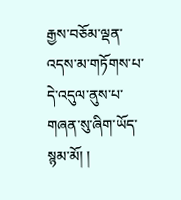རྒྱས་བཅོམ་ལྡན་འདས་མ་གཏོགས་པ་དེ་འདུལ་ནུས་པ་གཞན་སུ་ཞིག་ཡོད་སྙམ་མོ། །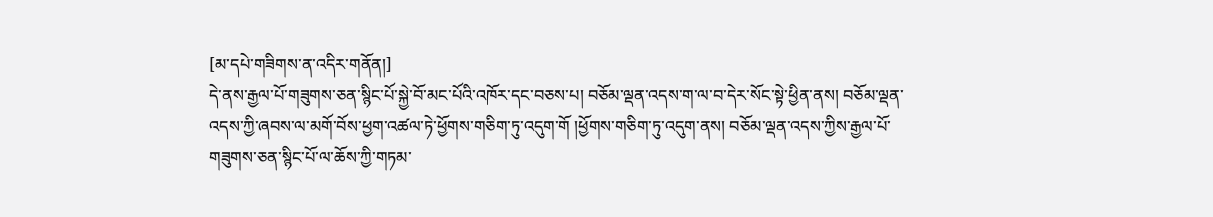[མ་དཔེ་གཟིགས་ན་འདིར་གནོན།]
དེ་ནས་རྒྱལ་པོ་གཟུགས་ཅན་སྙིང་པོ་སྐྱེ་བོ་མང་པོའི་འཁོར་དང་བཅས་པ། བཅོམ་ལྡན་འདས་ག་ལ་བ་དེར་སོང་སྟེ་ཕྱིན་ནས། བཅོམ་ལྡན་འདས་ཀྱི་ཞབས་ལ་མགོ་བོས་ཕྱག་འཚལ་ཏེ་ཕྱོགས་གཅིག་ཏུ་འདུག་གོ །ཕྱོགས་གཅིག་ཏུ་འདུག་ནས། བཅོམ་ལྡན་འདས་ཀྱིས་རྒྱལ་པོ་གཟུགས་ཅན་སྙིང་པོ་ལ་ཆོས་ཀྱི་གཏམ་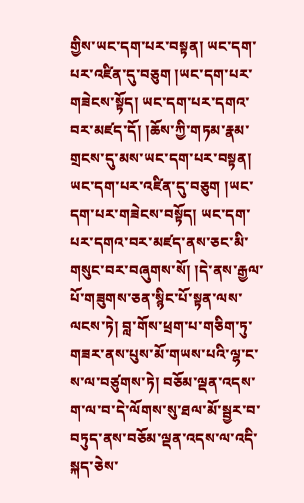གྱིས་ཡང་དག་པར་བསྟན། ཡང་དག་པར་འཛིན་དུ་བཅུག །ཡང་དག་པར་གཟེངས་སྟོད། ཡང་དག་པར་དགའ་བར་མཛད་དོ། །ཆོས་ཀྱི་གཏམ་རྣམ་གྲངས་དུ་མས་ཡང་དག་པར་བསྟན། ཡང་དག་པར་འཛིན་དུ་བཅུག །ཡང་དག་པར་གཟེངས་བསྟོད། ཡང་དག་པར་དགའ་བར་མཛད་ནས་ཅང་མི་གསུང་བར་བཞུགས་སོ། །དེ་ནས་རྒྱལ་པོ་གཟུགས་ཅན་སྙིང་པོ་སྟན་ལས་ལངས་ཏེ། བླ་གོས་ཕྲག་པ་གཅིག་ཏུ་གཟར་ནས་པུས་མོ་གཡས་པའི་ལྷ་ང་ས་ལ་བཙུགས་ཏེ། བཅོམ་ལྡན་འདས་ག་ལ་བ་དེ་ལོགས་སུ་ཐལ་མོ་སྦྱར་བ་བཏུད་ནས་བཅོམ་ལྡན་འདས་ལ་འདི་སྐད་ཅེས་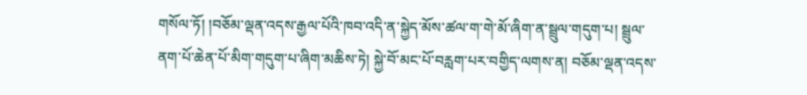གསོལ་ཏོ། །བཅོམ་ལྡན་འདས་རྒྱལ་པོའི་ཁབ་འདི་ན་སྐྱེད་མོས་ཚལ་ག་གེ་མོ་ཞིག་ན་སྦྲུལ་གདུག་པ། སྦྲུལ་ནག་པོ་ཆེན་པོ་མིག་གདུག་པ་ཞིག་མཆིས་ཏེ། སྐྱེ་བོ་མང་པོ་བརླག་པར་བགྱིད་ལགས་ན། བཅོམ་ལྡན་འདས་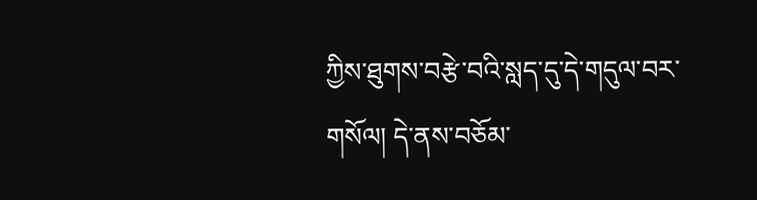ཀྱིས་ཐུགས་བརྩེ་བའི་སླད་དུ་དེ་གདུལ་བར་གསོལ། དེ་ནས་བཅོམ་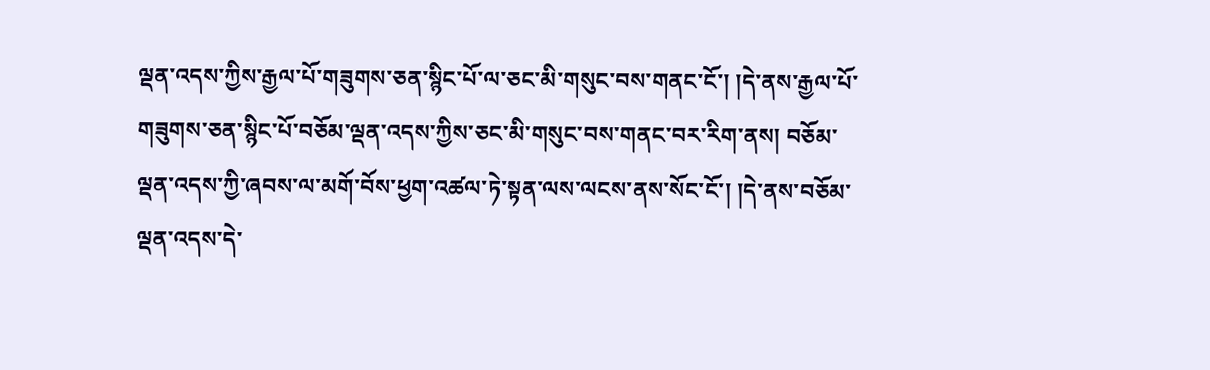ལྡན་འདས་ཀྱིས་རྒྱལ་པོ་གཟུགས་ཅན་སྙིང་པོ་ལ་ཅང་མི་གསུང་བས་གནང་ངོ་། །དེ་ནས་རྒྱལ་པོ་གཟུགས་ཅན་སྙིང་པོ་བཅོམ་ལྡན་འདས་ཀྱིས་ཅང་མི་གསུང་བས་གནང་བར་རིག་ནས། བཅོམ་ལྡན་འདས་ཀྱི་ཞབས་ལ་མགོ་བོས་ཕྱག་འཚལ་ཏེ་སྟན་ལས་ལངས་ནས་སོང་ངོ་། །དེ་ནས་བཅོམ་ལྡན་འདས་དེ་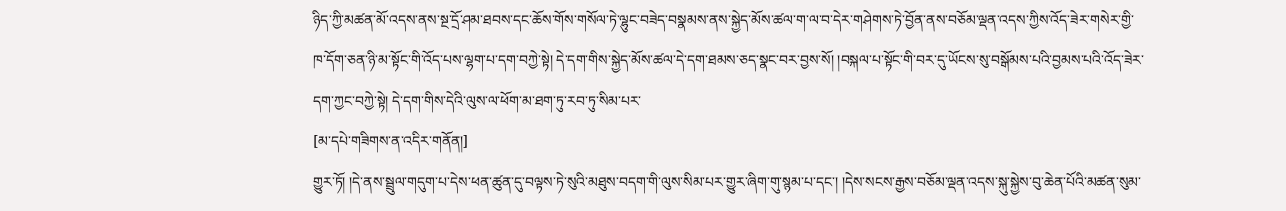ཉིད་ཀྱི་མཚན་མོ་འདས་ནས་སྔ་དྲོ་ཤམ་ཐབས་དང་ཆོས་གོས་གསོལ་ཏེ་ལྷུང་བཟེད་བསྣམས་ནས་སྐྱེད་མོས་ཚལ་ག་ལ་བ་དེར་གཤེགས་ཏེ་བྱོན་ནས་བཅོམ་ལྡན་འདས་ཀྱིས་འོད་ཟེར་གསེར་གྱི་ཁ་དོག་ཅན་ཉི་མ་སྟོང་གི་འོད་པས་ལྷག་པ་དག་བཀྱེ་སྟེ། དེ་དག་གིས་སྐྱེད་མོས་ཚལ་དེ་དག་ཐམས་ཅད་སྣང་བར་བྱས་སོ། །བསྐལ་པ་སྟོང་གི་བར་དུ་ཡོངས་སུ་བསྒོམས་པའི་བྱམས་པའི་འོད་ཟེར་དག་ཀྱང་བཀྱེ་སྟེ། དེ་དག་གིས་དེའི་ལུས་ལ་ཕོག་མ་ཐག་ཏུ་རབ་ཏུ་སིམ་པར་
[མ་དཔེ་གཟིགས་ན་འདིར་གནོན།]
གྱུར་ཏོ། །དེ་ནས་སྦྲུལ་གདུག་པ་དེས་ཕན་ཚུན་དུ་བལྟས་ཏེ་སུའི་མཐུས་བདག་གི་ལུས་སིམ་པར་གྱུར་ཞིག་གུ་སྙམ་པ་དང་། །དེས་སངས་རྒྱས་བཅོམ་ལྡན་འདས་སྐུ་སྐྱེས་བུ་ཆེན་པོའི་མཚན་སུམ་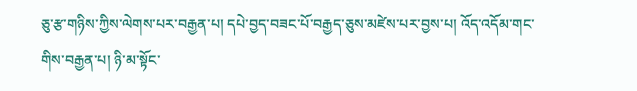ཅུ་རྩ་གཉིས་ཀྱིས་ལེགས་པར་བརྒྱན་པ། དཔེ་བྱད་བཟང་པོ་བརྒྱད་ཅུས་མཛེས་པར་བྱས་པ། འོད་འདོམ་གང་གིས་བརྒྱན་པ། ཉི་མ་སྟོང་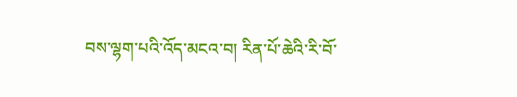བས་ལྷག་པའི་འོད་མངའ་བ། རིན་པོ་ཆེའི་རི་བོ་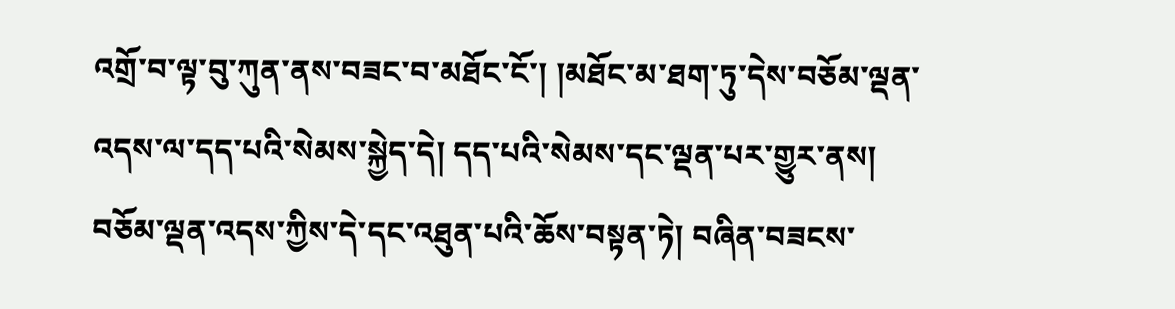འགྲོ་བ་ལྟ་བུ་ཀུན་ནས་བཟང་བ་མཐོང་ངོ་། །མཐོང་མ་ཐག་ཏུ་དེས་བཅོམ་ལྡན་འདས་ལ་དད་པའི་སེམས་སྐྱེད་དེ། དད་པའི་སེམས་དང་ལྡན་པར་གྱུར་ནས། བཅོམ་ལྡན་འདས་ཀྱིས་དེ་དང་འཐུན་པའི་ཆོས་བསྟན་ཏེ། བཞིན་བཟངས་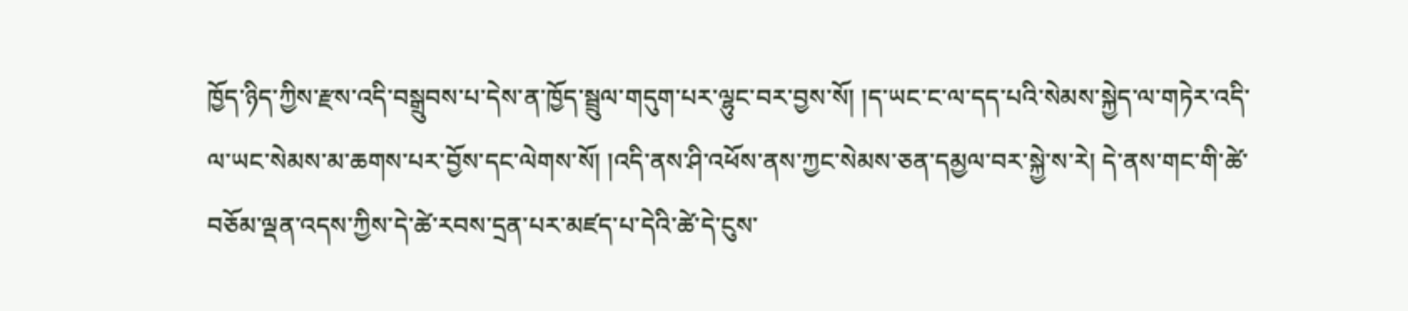ཁྱོད་ཉིད་ཀྱིས་རྫས་འདི་བསྒྲུབས་པ་དེས་ན་ཁྱོད་སྦྲུལ་གདུག་པར་ལྷུང་བར་བྱས་སོ། །ད་ཡང་ང་ལ་དད་པའི་སེམས་སྐྱེད་ལ་གཏེར་འདི་ལ་ཡང་སེམས་མ་ཆགས་པར་བྱོས་དང་ལེགས་སོ། །འདི་ནས་ཤི་འཕོས་ནས་ཀྱང་སེམས་ཅན་དམྱལ་བར་སྐྱེ་ས་རེ། དེ་ནས་གང་གི་ཚེ་བཅོམ་ལྡན་འདས་ཀྱིས་དེ་ཚེ་རབས་དྲན་པར་མཛད་པ་དེའི་ཚེ་དེ་ངུས་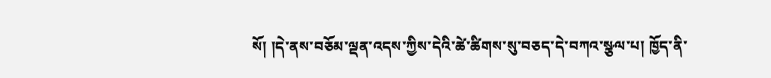སོ། །དེ་ནས་བཅོམ་ལྡན་འདས་ཀྱིས་དེའི་ཚེ་ཚིགས་སུ་བཅད་དེ་བཀའ་སྩལ་པ། ཁྱོད་ནི་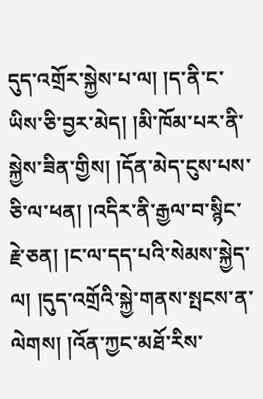དུད་འགྲོར་སྐྱེས་པ་ལ། །ད་ནི་ང་ཡིས་ཅི་བྱར་མེད། །མི་ཁོམ་པར་ནི་སྐྱེས་ཟིན་གྱིས། །དོན་མེད་ངུས་པས་ཅི་ལ་ཕན། །འདིར་ནི་རྒྱལ་བ་སྙིང་རྗེ་ཅན། །ང་ལ་དད་པའི་སེམས་སྐྱེད་ལ། །དུད་འགྲོའི་སྐྱེ་གནས་སྤངས་ན་ལེགས། །འོན་ཀྱང་མཐོ་རིས་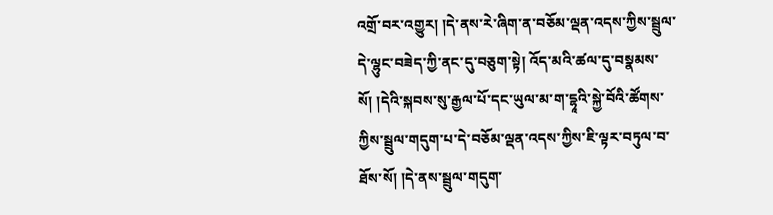འགྲོ་བར་འགྱུར། །དེ་ནས་རེ་ཞིག་ན་བཅོམ་ལྡན་འདས་ཀྱིས་སྦྲུལ་དེ་ལྷུང་བཟེད་ཀྱི་ནང་དུ་བཅུག་སྟེ། འོད་མའི་ཚལ་དུ་བསྣམས་སོ། །དེའི་སྐབས་སུ་རྒྱལ་པོ་དང་ཡུལ་མ་ག་དྷཱའི་སྐྱེ་བོའི་ཚོགས་ཀྱིས་སྦྲུལ་གདུག་པ་དེ་བཅོམ་ལྡན་འདས་ཀྱིས་ཇི་ལྟར་བཏུལ་བ་ཐོས་སོ། །དེ་ནས་སྦྲུལ་གདུག་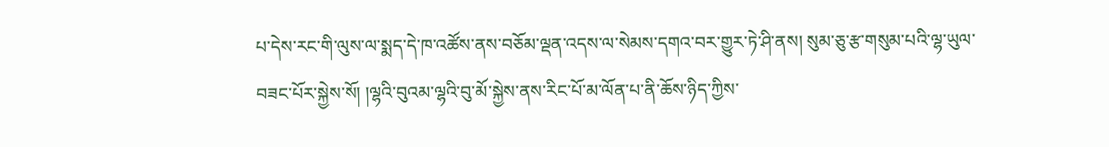པ་དེས་རང་གི་ལུས་ལ་སྨད་དེ་ཁ་འཚོས་ནས་བཅོམ་ལྡན་འདས་ལ་སེམས་དགའ་བར་གྱུར་ཏེ་ཤི་ནས། སུམ་ཅུ་རྩ་གསུམ་པའི་ལྷ་ཡུལ་བཟང་པོར་སྐྱེས་སོ། །ལྷའི་བུའམ་ལྷའི་བུ་མོ་སྐྱེས་ནས་རིང་པོ་མ་ལོན་པ་ནི་ཆོས་ཉིད་ཀྱིས་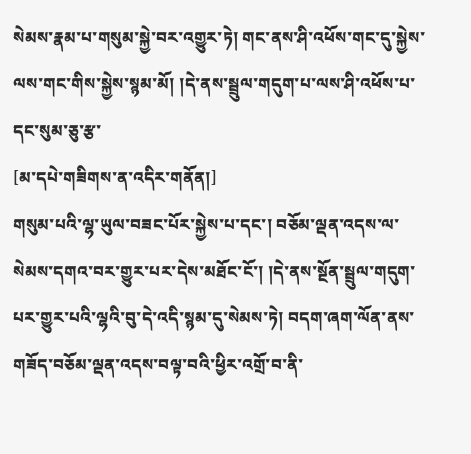སེམས་རྣམ་པ་གསུམ་སྐྱེ་བར་འགྱུར་ཏེ། གང་ནས་ཤི་འཕོས་གང་དུ་སྐྱེས་ལས་གང་གིས་སྐྱེས་སྙམ་མོ། །དེ་ནས་སྦྲུལ་གདུག་པ་ལས་ཤི་འཕོས་པ་དང་སུམ་ཅུ་རྩ་
[མ་དཔེ་གཟིགས་ན་འདིར་གནོན།]
གསུམ་པའི་ལྷ་ཡུལ་བཟང་པོར་སྐྱེས་པ་དང་། བཅོམ་ལྡན་འདས་ལ་སེམས་དགའ་བར་གྱུར་པར་དེས་མཐོང་ངོ་། །དེ་ནས་སྔོན་སྦྲུལ་གདུག་པར་གྱུར་པའི་ལྷའི་བུ་དེ་འདི་སྙམ་དུ་སེམས་ཏེ། བདག་ཞག་ལོན་ནས་གཟོད་བཅོམ་ལྡན་འདས་བལྟ་བའི་ཕྱིར་འགྲོ་བ་ནི་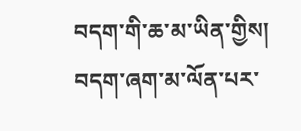བདག་གི་ཆ་མ་ཡིན་གྱིས། བདག་ཞག་མ་ལོན་པར་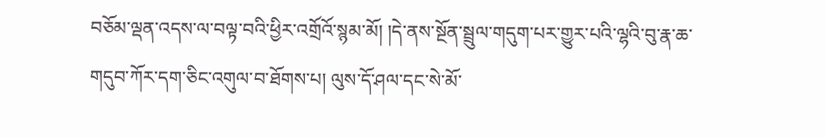བཅོམ་ལྡན་འདས་ལ་བལྟ་བའི་ཕྱིར་འགྲོའོ་སྙམ་མོ། །དེ་ནས་སྔོན་སྦྲུལ་གདུག་པར་གྱུར་པའི་ལྷའི་བུ་རྣ་ཆ་གདུབ་ཀོར་དག་ཅིང་འགུལ་བ་ཐོགས་པ། ལུས་དོ་ཤལ་དང་སེ་མོ་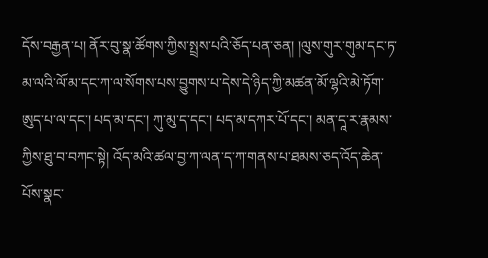དོས་བརྒྱན་པ། ནོར་བུ་སྣ་ཚོགས་ཀྱིས་སྤྲས་པའི་ཅོད་པན་ཅན། །ལུས་གུར་གུམ་དང་ཏ་མ་ལའི་ལོ་མ་དང་ཀ་ལ་སོགས་པས་བྱུགས་པ་དེས་དེ་ཉིད་ཀྱི་མཚན་མོ་ལྷའི་མེ་ཏོག་ཨུད་པ་ལ་དང་། པད་མ་དང་། ཀུ་མུ་ད་དང་། པད་མ་དཀར་པོ་དང་། མན་དཱ་ར་རྣམས་ཀྱིས་ཐུ་བ་བཀང་སྟེ། འོད་མའི་ཚལ་བྱ་ཀ་ལན་ད་ཀ་གནས་པ་ཐམས་ཅད་འོད་ཆེན་པོས་སྣང་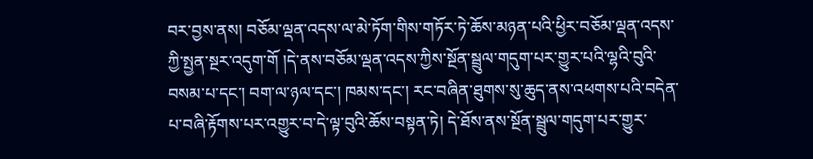བར་བྱས་ནས། བཅོམ་ལྡན་འདས་ལ་མེ་ཏོག་གིས་གཏོར་ཏེ་ཆོས་མཉན་པའི་ཕྱིར་བཅོམ་ལྡན་འདས་ཀྱི་སྤྱན་སྔར་འདུག་གོ །དེ་ནས་བཅོམ་ལྡན་འདས་ཀྱིས་སྔོན་སྦྲུལ་གདུག་པར་གྱུར་པའི་ལྷའི་བུའི་བསམ་པ་དང་། བག་ལ་ཉལ་དང་། ཁམས་དང་། རང་བཞིན་ཐུགས་སུ་ཆུད་ནས་འཕགས་པའི་བདེན་པ་བཞི་རྟོགས་པར་འགྱུར་བ་དེ་ལྟ་བུའི་ཆོས་བསྟན་ཏེ། དེ་ཐོས་ནས་སྔོན་སྦྲུལ་གདུག་པར་གྱུར་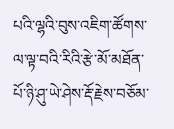པའི་ལྷའི་བུས་འཇིག་ཚོགས་ལ་ལྟ་བའི་རིའི་རྩེ་མོ་མཐོན་པོ་ཉི་ཤུ་ཡེ་ཤེས་རྡོ་རྗེས་བཅོམ་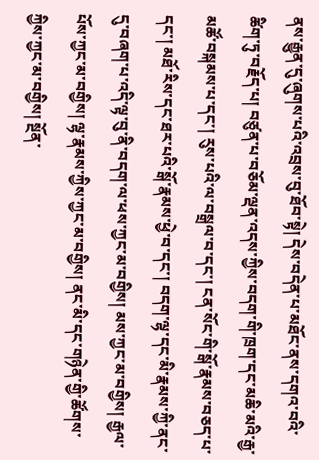ནས་རྒྱུན་དུ་ཞུགས་པའི་འབྲས་བུ་ཐོབ་སྟེ། དེས་བདེན་པ་མཐོང་ནས་དགའ་བའི་ཚིག་ཏུ་བརྗོད་པ། བཙུན་པ་བཅོམ་ལྡན་འདས་ཀྱིས་བདག་གི་ཁྲག་དང་མཆི་མའི་རྒྱ་མཚོ་བསྐམས་པ་དང་། རུས་པའི་ལ་བསྒྲལ་བ་དང་། ངན་སོང་གི་སྒོ་རྣམས་བཅད་པ་དང་། མཐོ་རིས་དང་ཐར་པའི་སྒོ་རྣམས་ཕྱེ་བ་དང་། བདག་ལྷ་དང་མི་རྣམས་ཀྱི་ནང་དུ་བཞག་པ་འདི་ལྟ་བུ་ནི་བདག་ལ་ཕས་ཀྱང་མ་བགྱིས། མས་ཀྱང་མ་བགྱིས། རྒྱལ་པོས་ཀྱང་མ་བགྱིས། ལྷ་རྣམས་ཀྱིས་ཀྱང་མ་བགྱིས། ནང་མི་དང་གཉེན་གྱི་ཚོགས་ཀྱིས་ཀྱང་མ་བགྱིས། སྔོན་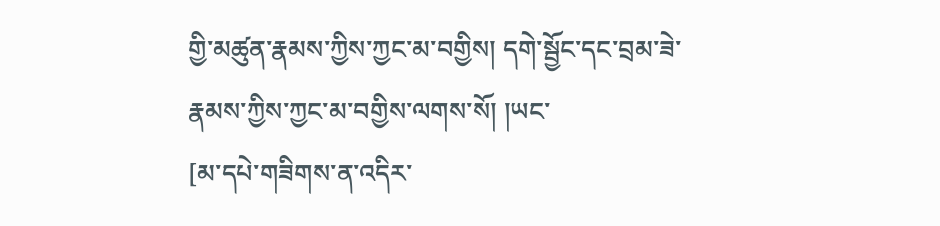གྱི་མཚུན་རྣམས་ཀྱིས་ཀྱང་མ་བགྱིས། དགེ་སྦྱོང་དང་བྲམ་ཟེ་རྣམས་ཀྱིས་ཀྱང་མ་བགྱིས་ལགས་སོ། །ཡང་
[མ་དཔེ་གཟིགས་ན་འདིར་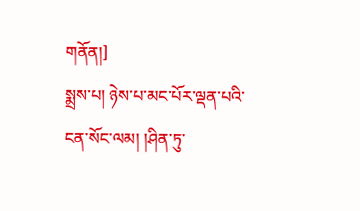གནོན།]
སྨྲས་པ། ཉེས་པ་མང་པོར་ལྡན་པའི་ངན་སོང་ལམ། །ཤིན་ཏུ་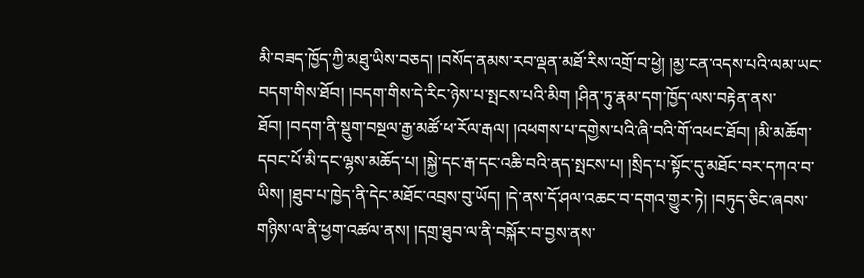མི་བཟད་ཁྱོད་ཀྱི་མཐུ་ཡིས་བཅད། །བསོད་ནམས་རབ་ལྡན་མཐོ་རིས་འགྲོ་བ་ཕྱེ། །མྱ་ངན་འདས་པའི་ལམ་ཡང་བདག་གིས་ཐོབ། །བདག་གིས་དེ་རིང་ཉེས་པ་སྤངས་པའི་མིག །ཤིན་ཏུ་རྣམ་དག་ཁྱོད་ལས་བརྟེན་ནས་ཐོབ། །བདག་ནི་སྡུག་བསྔལ་རྒྱ་མཚོ་ཕ་རོལ་རྒལ། །འཕགས་པ་དགྱེས་པའི་ཞི་བའི་གོ་འཕང་ཐོབ། །མི་མཆོག་དབང་པོ་མི་དང་ལྷས་མཆོད་པ། །སྐྱེ་དང་རྒ་དང་འཆི་བའི་ནད་སྤངས་པ། །སྲིད་པ་སྟོང་དུ་མཐོང་བར་དཀའ་བ་ཡིས། །ཐུབ་པ་ཁྱེད་ནི་དེང་མཐོང་འབྲས་བུ་ཡོད། །དེ་ནས་དོ་ཤལ་འཆང་བ་དགའ་གྱུར་ཏེ། །བཏུད་ཅིང་ཞབས་གཉིས་ལ་ནི་ཕྱག་འཚལ་ནས། །དགྲ་ཐུབ་ལ་ནི་བསྐོར་བ་བྱས་ནས་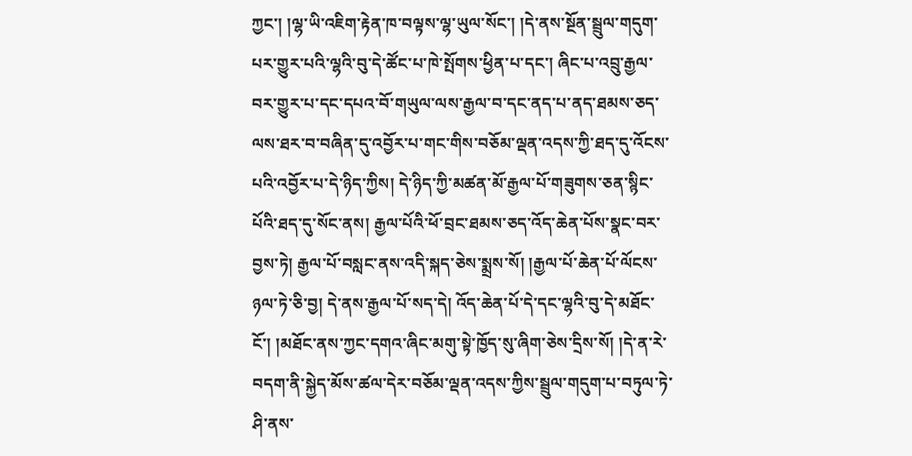ཀྱང་། །ལྷ་ཡི་འཇིག་རྟེན་ཁ་བལྟས་ལྷ་ཡུལ་སོང་། །དེ་ནས་སྔོན་སྦྲུལ་གདུག་པར་གྱུར་པའི་ལྷའི་བུ་དེ་ཚོང་པ་ཁེ་སྤོགས་ཕྱིན་པ་དང་། ཞིང་པ་འབྲུ་རྒྱལ་བར་གྱུར་པ་དང་དཔའ་བོ་གཡུལ་ལས་རྒྱལ་བ་དང་ནད་པ་ནད་ཐམས་ཅད་ལས་ཐར་བ་བཞིན་དུ་འབྱོར་པ་གང་གིས་བཅོམ་ལྡན་འདས་ཀྱི་ཐད་དུ་འོངས་པའི་འབྱོར་པ་དེ་ཉིད་ཀྱིས། དེ་ཉིད་ཀྱི་མཚན་མོ་རྒྱལ་པོ་གཟུགས་ཅན་སྙིང་པོའི་ཐད་དུ་སོང་ནས། རྒྱལ་པོའི་ཕོ་བྲང་ཐམས་ཅད་འོད་ཆེན་པོས་སྣང་བར་བྱས་ཏེ། རྒྱལ་པོ་བསླང་ནས་འདི་སྐད་ཅེས་སྨྲས་སོ། །རྒྱལ་པོ་ཆེན་པོ་ལོངས་ཉལ་ཏེ་ཅི་བྱ། དེ་ནས་རྒྱལ་པོ་སད་དེ། འོད་ཆེན་པོ་དེ་དང་ལྷའི་བུ་དེ་མཐོང་ངོ་། །མཐོང་ནས་ཀྱང་དགའ་ཞིང་མགུ་སྟེ་ཁྱོད་སུ་ཞིག་ཅེས་དྲིས་སོ། །དེ་ན་རེ་བདག་ནི་སྐྱེད་མོས་ཚལ་དེར་བཅོམ་ལྡན་འདས་ཀྱིས་སྦྲུལ་གདུག་པ་བཏུལ་ཏེ་ཤི་ནས་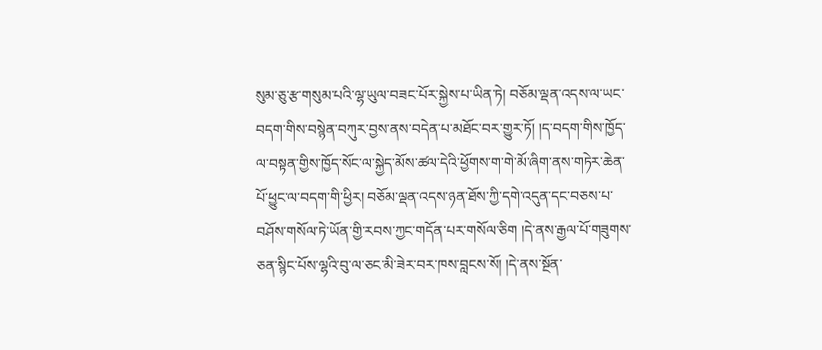སུམ་ཅུ་རྩ་གསུམ་པའི་ལྷ་ཡུལ་བཟང་པོར་སྐྱེས་པ་ཡིན་ཏེ། བཅོམ་ལྡན་འདས་ལ་ཡང་བདག་གིས་བསྙེན་བཀུར་བྱས་ནས་བདེན་པ་མཐོང་བར་གྱུར་ཏོ། །ད་བདག་གིས་ཁྱོད་ལ་བསྟན་གྱིས་ཁྱོད་སོང་ལ་སྐྱེད་མོས་ཚལ་དེའི་ཕྱོགས་ག་གེ་མོ་ཞིག་ནས་གཏེར་ཆེན་པོ་ཕྱུང་ལ་བདག་གི་ཕྱིར། བཅོམ་ལྡན་འདས་ཉན་ཐོས་ཀྱི་དགེ་འདུན་དང་བཅས་པ་བཤོས་གསོལ་ཏེ་ཡོན་གྱི་རབས་ཀྱང་གདོན་པར་གསོལ་ཅིག །དེ་ནས་རྒྱལ་པོ་གཟུགས་ཅན་སྙིང་པོས་ལྷའི་བུ་ལ་ཅང་མི་ཟེར་བར་ཁས་བླངས་སོ། །དེ་ནས་སྔོན་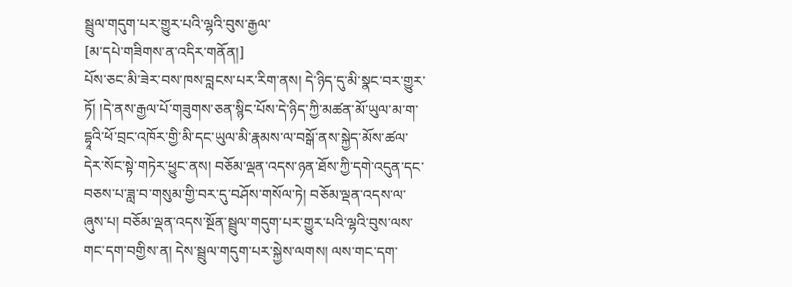སྦྲུལ་གདུག་པར་གྱུར་པའི་ལྷའི་བུས་རྒྱལ་
[མ་དཔེ་གཟིགས་ན་འདིར་གནོན།]
པོས་ཅང་མི་ཟེར་བས་ཁས་བླངས་པར་རིག་ནས། དེ་ཉིད་དུ་མི་སྣང་བར་གྱུར་ཏོ། །དེ་ནས་རྒྱལ་པོ་གཟུགས་ཅན་སྙིང་པོས་དེ་ཉིད་ཀྱི་མཚན་མོ་ཡུལ་མ་ག་དྷཱའི་ཕོ་བྲང་འཁོར་གྱི་མི་དང་ཡུལ་མི་རྣམས་ལ་བསྒོ་ནས་སྐྱེད་མོས་ཚལ་དེར་སོང་སྟེ་གཏེར་ཕྱུང་ནས། བཅོམ་ལྡན་འདས་ཉན་ཐོས་ཀྱི་དགེ་འདུན་དང་བཅས་པ་ཟླ་བ་གསུམ་གྱི་བར་དུ་བཤོས་གསོལ་ཏེ། བཅོམ་ལྡན་འདས་ལ་ཞུས་པ། བཅོམ་ལྡན་འདས་སྔོན་སྦྲུལ་གདུག་པར་གྱུར་པའི་ལྷའི་བུས་ལས་གང་དག་བགྱིས་ན། དེས་སྦྲུལ་གདུག་པར་སྐྱེས་ལགས། ལས་གང་དག་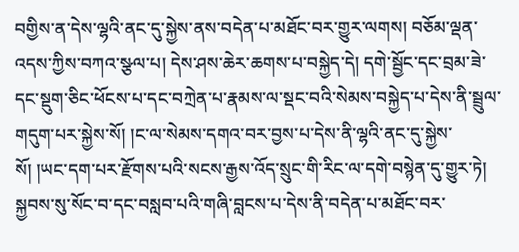བགྱིས་ན་དེས་ལྷའི་ནང་དུ་སྐྱེས་ནས་བདེན་པ་མཐོང་བར་གྱུར་ལགས། བཅོམ་ལྡན་འདས་ཀྱིས་བཀའ་སྩལ་པ། དེས་ཤས་ཆེར་ཆགས་པ་བསྐྱེད་དེ། དགེ་སྦྱོང་དང་བྲམ་ཟེ་དང་སྡུག་ཅིང་ཕོངས་པ་དང་བཀྲེན་པ་རྣམས་ལ་སྡང་བའི་སེམས་བསྐྱེད་པ་དེས་ནི་སྦྲུལ་གདུག་པར་སྐྱེས་སོ། །ང་ལ་སེམས་དགའ་བར་བྱས་པ་དེས་ནི་ལྷའི་ནང་དུ་སྐྱེས་སོ། །ཡང་དག་པར་རྫོགས་པའི་སངས་རྒྱས་འོད་སྲུང་གི་རིང་ལ་དགེ་བསྙེན་དུ་གྱུར་ཏེ། སྐྱབས་སུ་སོང་བ་དང་བསླབ་པའི་གཞི་བླངས་པ་དེས་ནི་བདེན་པ་མཐོང་བར་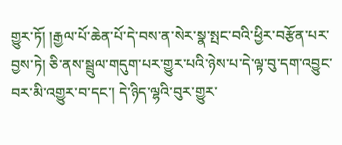གྱུར་ཏོ། །རྒྱལ་པོ་ཆེན་པོ་དེ་བས་ན་སེར་སྣ་སྤང་བའི་ཕྱིར་བརྩོན་པར་བྱས་ཏེ། ཅི་ནས་སྦྲུལ་གདུག་པར་གྱུར་པའི་ཉེས་པ་དེ་ལྟ་བུ་དག་འབྱུང་བར་མི་འགྱུར་བ་དང་། དེ་ཉིད་ལྷའི་བུར་གྱུར་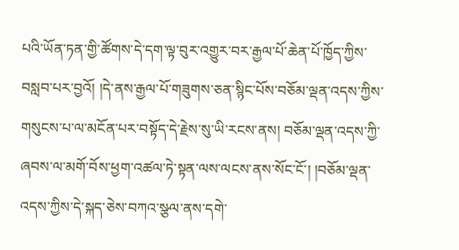པའི་ཡོན་ཏན་གྱི་ཚོགས་དེ་དག་ལྟ་བུར་འགྱུར་བར་རྒྱལ་པོ་ཆེན་པོ་ཁྱོད་ཀྱིས་བསླབ་པར་བྱའོ། །དེ་ནས་རྒྱལ་པོ་གཟུགས་ཅན་སྙིང་པོས་བཅོམ་ལྡན་འདས་ཀྱིས་གསུངས་པ་ལ་མངོན་པར་བསྟོད་དེ་རྗེས་སུ་ཡི་རངས་ནས། བཅོམ་ལྡན་འདས་ཀྱི་ཞབས་ལ་མགོ་བོས་ཕྱག་འཚལ་ཏེ་སྟན་ལས་ལངས་ནས་སོང་ངོ་། །བཅོམ་ལྡན་འདས་ཀྱིས་དེ་སྐད་ཅེས་བཀའ་སྩལ་ནས་དགེ་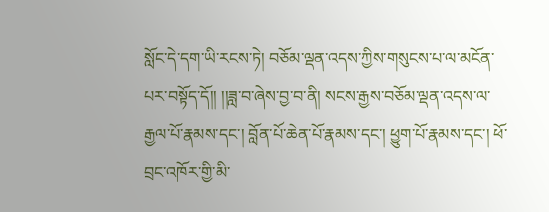སློང་དེ་དག་ཡི་རངས་ཏེ། བཅོམ་ལྡན་འདས་ཀྱིས་གསུངས་པ་ལ་མངོན་པར་བསྟོད་དོ།། །།ཟླ་བ་ཞེས་བྱ་བ་ནི། སངས་རྒྱས་བཅོམ་ལྡན་འདས་ལ་རྒྱལ་པོ་རྣམས་དང་། བློན་པོ་ཆེན་པོ་རྣམས་དང་། ཕྱུག་པོ་རྣམས་དང་། ཕོ་བྲང་འཁོར་གྱི་མི་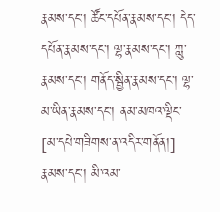རྣམས་དང་། ཚོང་དཔོན་རྣམས་དང་། དེད་དཔོན་རྣམས་དང་། ལྷ་རྣམས་དང་། ཀླུ་རྣམས་དང་། གནོད་སྦྱིན་རྣམས་དང་། ལྷ་མ་ཡིན་རྣམས་དང་། ནམ་མཁའ་ལྡིང་
[མ་དཔེ་གཟིགས་ན་འདིར་གནོན།]
རྣམས་དང་། མི་འམ་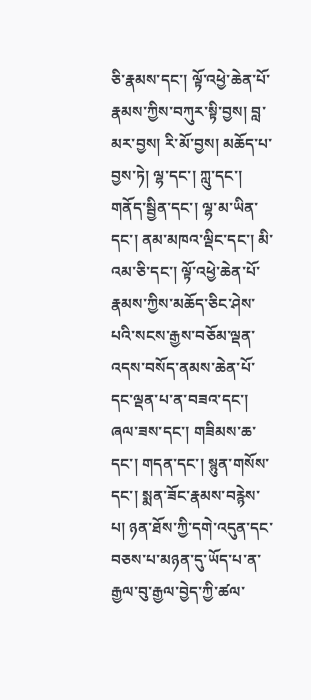ཅི་རྣམས་དང་། ལྟོ་འཕྱེ་ཆེན་པོ་རྣམས་ཀྱིས་བཀུར་སྟི་བྱས། བླ་མར་བྱས། རི་མོ་བྱས། མཆོད་པ་བྱས་ཏེ། ལྷ་དང་། ཀླུ་དང་། གནོད་སྦྱིན་དང་། ལྷ་མ་ཡིན་དང་། ནམ་མཁའ་ལྡིང་དང་། མི་འམ་ཅི་དང་། ལྟོ་འཕྱེ་ཆེན་པོ་རྣམས་ཀྱིས་མཆོད་ཅིང་ཤེས་པའི་སངས་རྒྱས་བཅོམ་ལྡན་འདས་བསོད་ནམས་ཆེན་པོ་དང་ལྡན་པ་ན་བཟའ་དང་། ཞལ་ཟས་དང་། གཟིམས་ཆ་དང་། གདན་དང་། སྙུན་གསོས་དང་། སྨན་ཟོང་རྣམས་བརྙེས་པ། ཉན་ཐོས་ཀྱི་དགེ་འདུན་དང་བཅས་པ་མཉན་དུ་ཡོད་པ་ན་རྒྱལ་བུ་རྒྱལ་བྱེད་ཀྱི་ཚལ་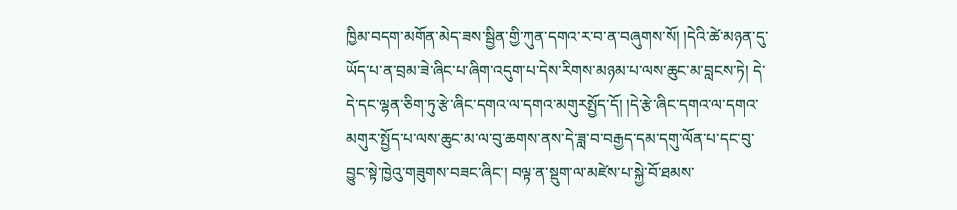ཁྱིམ་བདག་མགོན་མེད་ཟས་སྦྱིན་གྱི་ཀུན་དགའ་ར་བ་ན་བཞུགས་སོ། །དེའི་ཚེ་མཉན་དུ་ཡོད་པ་ན་བྲམ་ཟེ་ཞིང་པ་ཞིག་འདུག་པ་དེས་རིགས་མཉམ་པ་ལས་ཆུང་མ་བླངས་ཏེ། དེ་དེ་དང་ལྷན་ཅིག་ཏུ་རྩེ་ཞིང་དགའ་ལ་དགའ་མགུརསྤྱོད་དོ། །དེ་རྩེ་ཞིང་དགའ་ལ་དགའ་མགུར་སྤྱོད་པ་ལས་ཆུང་མ་ལ་བུ་ཆགས་ནས་དེ་ཟླ་བ་བརྒྱད་དམ་དགུ་ལོན་པ་དང་བུ་བྱུང་སྟེ་ཁྱེའུ་གཟུགས་བཟང་ཞིང་། བལྟ་ན་སྡུག་ལ་མཛེས་པ་སྐྱེ་བོ་ཐམས་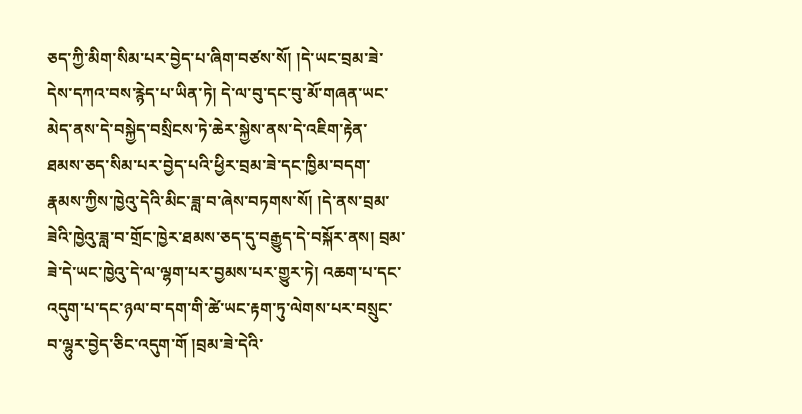ཅད་ཀྱི་མིག་སིམ་པར་བྱེད་པ་ཞིག་བཙས་སོ། །དེ་ཡང་བྲམ་ཟེ་དེས་དཀའ་བས་རྙེད་པ་ཡིན་ཏེ། དེ་ལ་བུ་དང་བུ་མོ་གཞན་ཡང་མེད་ནས་དེ་བསྐྱེད་བསྲིངས་ཏེ་ཆེར་སྐྱེས་ནས་དེ་འཇིག་རྟེན་ཐམས་ཅད་སིམ་པར་བྱེད་པའི་ཕྱིར་བྲམ་ཟེ་དང་ཁྱིམ་བདག་རྣམས་ཀྱིས་ཁྱེའུ་དེའི་མིང་ཟླ་བ་ཞེས་བཏགས་སོ། །དེ་ནས་བྲམ་ཟེའི་ཁྱེའུ་ཟླ་བ་གྲོང་ཁྱེར་ཐམས་ཅད་དུ་བརྒྱུད་དེ་བསྐོར་ནས། བྲམ་ཟེ་དེ་ཡང་ཁྱེའུ་དེ་ལ་ལྷག་པར་བྱམས་པར་གྱུར་ཏེ། འཆག་པ་དང་འདུག་པ་དང་ཉལ་བ་དག་གི་ཚེ་ཡང་རྟག་ཏུ་ལེགས་པར་བསྲུང་བ་ལྷུར་བྱེད་ཅིང་འདུག་གོ །བྲམ་ཟེ་དེའི་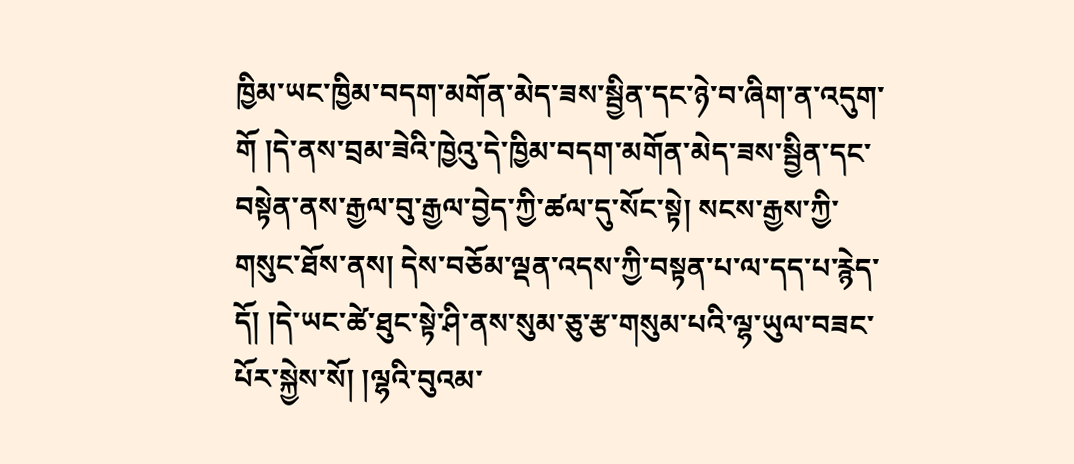ཁྱིམ་ཡང་ཁྱིམ་བདག་མགོན་མེད་ཟས་སྦྱིན་དང་ཉེ་བ་ཞིག་ན་འདུག་གོ །དེ་ནས་བྲམ་ཟེའི་ཁྱེའུ་དེ་ཁྱིམ་བདག་མགོན་མེད་ཟས་སྦྱིན་དང་བསྟེན་ནས་རྒྱལ་བུ་རྒྱལ་བྱེད་ཀྱི་ཚལ་དུ་སོང་སྟེ། སངས་རྒྱས་ཀྱི་གསུང་ཐོས་ནས། དེས་བཅོམ་ལྡན་འདས་ཀྱི་བསྟན་པ་ལ་དད་པ་རྙེད་དོ། །དེ་ཡང་ཚེ་ཐུང་སྟེ་ཤི་ནས་སུམ་ཅུ་རྩ་གསུམ་པའི་ལྷ་ཡུལ་བཟང་པོར་སྐྱེས་སོ། །ལྷའི་བུའམ་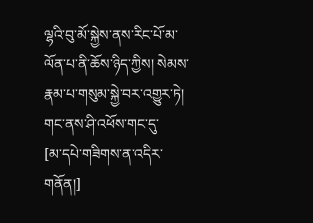ལྷའི་བུ་མོ་སྐྱེས་ནས་རིང་པོ་མ་ལོན་པ་ནི་ཆོས་ཉིད་ཀྱིས། སེམས་རྣམ་པ་གསུམ་སྐྱེ་བར་འགྱུར་ཏེ། གང་ནས་ཤི་འཕོས་གང་དུ་
[མ་དཔེ་གཟིགས་ན་འདིར་གནོན།]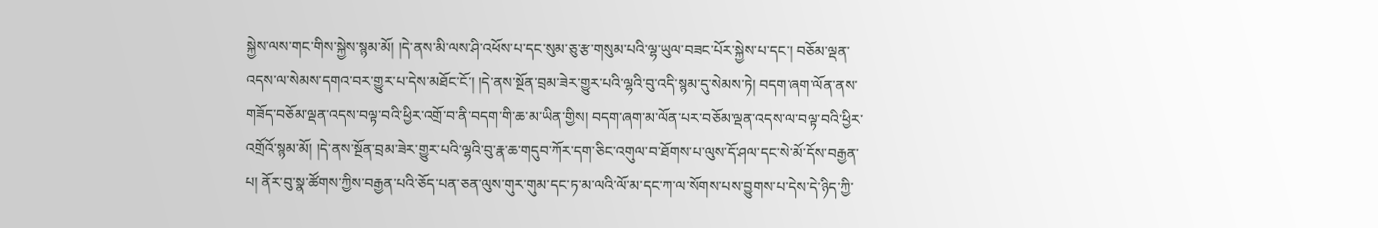སྐྱེས་ལས་གང་གིས་སྐྱེས་སྙམ་མོ། །དེ་ནས་མི་ལས་ཤི་འཕོས་པ་དང་སུམ་ཅུ་རྩ་གསུམ་པའི་ལྷ་ཡུལ་བཟང་པོར་སྐྱེས་པ་དང་། བཅོམ་ལྡན་འདས་ལ་སེམས་དགའ་བར་གྱུར་པ་དེས་མཐོང་ངོ་། །དེ་ནས་སྔོན་བྲམ་ཟེར་གྱུར་པའི་ལྷའི་བུ་འདི་སྙམ་དུ་སེམས་ཏེ། བདག་ཞག་ལོན་ནས་གཟོད་བཅོམ་ལྡན་འདས་བལྟ་བའི་ཕྱིར་འགྲོ་བ་ནི་བདག་གི་ཆ་མ་ཡིན་གྱིས། བདག་ཞག་མ་ལོན་པར་བཅོམ་ལྡན་འདས་ལ་བལྟ་བའི་ཕྱིར་འགྲོའོ་སྙམ་མོ། །དེ་ནས་སྔོན་བྲམ་ཟེར་གྱུར་པའི་ལྷའི་བུ་རྣ་ཆ་གདུབ་ཀོར་དག་ཅིང་འགུལ་བ་ཐོགས་པ་ལུས་དོ་ཤལ་དང་སེ་མོ་དོས་བརྒྱན་པ། ནོར་བུ་སྣ་ཚོགས་ཀྱིས་བརྒྱན་པའི་ཅོད་པན་ཅན་ལུས་གུར་གུམ་དང་ཏ་མ་ལའི་ལོ་མ་དང་ཀ་ལ་སོགས་པས་བྱུགས་པ་དེས་དེ་ཉིད་ཀྱི་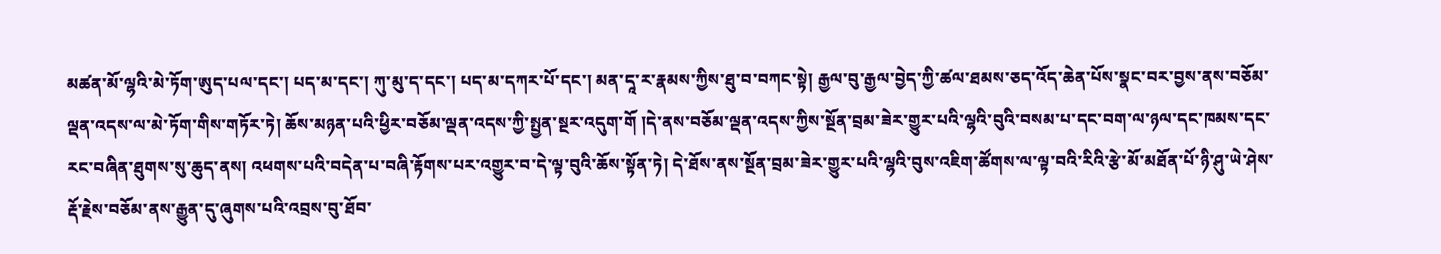མཚན་མོ་ལྷའི་མེ་ཏོག་ཨུད་པལ་དང་། པད་མ་དང་། ཀུ་མུ་ད་དང་། པད་མ་དཀར་པོ་དང་། མན་དཱ་ར་རྣམས་ཀྱིས་ཐུ་བ་བཀང་སྟེ། རྒྱལ་བུ་རྒྱལ་བྱེད་ཀྱི་ཚལ་ཐམས་ཅད་འོད་ཆེན་པོས་སྣང་བར་བྱས་ནས་བཅོམ་ལྡན་འདས་ལ་མེ་ཏོག་གིས་གཏོར་ཏེ། ཆོས་མཉན་པའི་ཕྱིར་བཅོམ་ལྡན་འདས་ཀྱི་སྤྱན་སྔར་འདུག་གོ །དེ་ནས་བཅོམ་ལྡན་འདས་ཀྱིས་སྔོན་བྲམ་ཟེར་གྱུར་པའི་ལྷའི་བུའི་བསམ་པ་དང་བག་ལ་ཉལ་དང་ཁམས་དང་རང་བཞིན་ཐུགས་སུ་ཆུད་ནས། འཕགས་པའི་བདེན་པ་བཞི་རྟོགས་པར་འགྱུར་བ་དེ་ལྟ་བུའི་ཆོས་སྟོན་ཏེ། དེ་ཐོས་ནས་སྔོན་བྲམ་ཟེར་གྱུར་པའི་ལྷའི་བུས་འཇིག་ཚོགས་ལ་ལྟ་བའི་རིའི་རྩེ་མོ་མཐོན་པོ་ཉི་ཤུ་ཡེ་ཤེས་རྡོ་རྗེས་བཅོམ་ནས་རྒྱུན་དུ་ཞུགས་པའི་འབྲས་བུ་ཐོབ་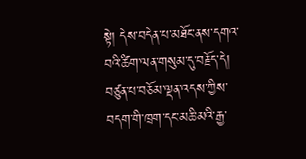སྟེ། དེས་བདེན་པ་མཐོང་ནས་དགའ་བའི་ཚིག་ལན་གསུམ་དུ་བརྗོད་དེ། བཙུན་པ་བཅོམ་ལྡན་འདས་ཀྱིས་བདག་གི་ཁྲག་དང་མཆི་མའི་རྒྱ་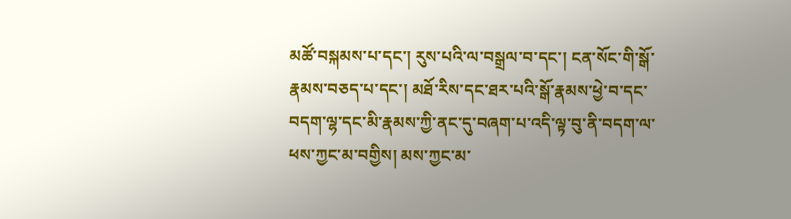མཚོ་བསྐམས་པ་དང་། རུས་པའི་ལ་བསྒྲལ་བ་དང་། ངན་སོང་གི་སྒོ་རྣམས་བཅད་པ་དང་། མཐོ་རིས་དང་ཐར་པའི་སྒོ་རྣམས་ཕྱེ་བ་དང་བདག་ལྷ་དང་མི་རྣམས་ཀྱི་ནང་དུ་བཞག་པ་འདི་ལྟ་བུ་ནི་བདག་ལ་ཕས་ཀྱང་མ་བགྱིས། མས་ཀྱང་མ་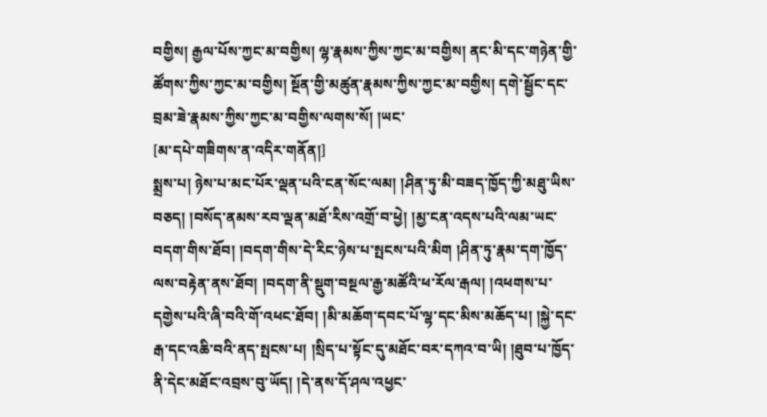བགྱིས། རྒྱལ་པོས་ཀྱང་མ་བགྱིས། ལྷ་རྣམས་ཀྱིས་ཀྱང་མ་བགྱིས། ནང་མི་དང་གཉེན་གྱི་ཚོགས་ཀྱིས་ཀྱང་མ་བགྱིས། སྔོན་གྱི་མཚུན་རྣམས་ཀྱིས་ཀྱང་མ་བགྱིས། དགེ་སྦྱོང་དང་བྲམ་ཟེ་རྣམས་ཀྱིས་ཀྱང་མ་བགྱིས་ལགས་སོ། །ཡང་
[མ་དཔེ་གཟིགས་ན་འདིར་གནོན།]
སྨྲས་པ། ཉེས་པ་མང་པོར་ལྡན་པའི་ངན་སོང་ལམ། །ཤིན་ཏུ་མི་བཟད་ཁྱོད་ཀྱི་མཐུ་ཡིས་བཅད། །བསོད་ནམས་རབ་ལྡན་མཐོ་རིས་འགྲོ་བ་ཕྱེ། །མྱ་ངན་འདས་པའི་ལམ་ཡང་བདག་གིས་ཐོབ། །བདག་གིས་དེ་རིང་ཉེས་པ་སྤངས་པའི་མིག །ཤིན་ཏུ་རྣམ་དག་ཁྱོད་ལས་བརྟེན་ནས་ཐོབ། །བདག་ནི་སྡུག་བསྔལ་རྒྱ་མཚོའི་ཕ་རོལ་རྒལ། །འཕགས་པ་དགྱེས་པའི་ཞི་བའི་གོ་འཕང་ཐོབ། །མི་མཆོག་དབང་པོ་ལྷ་དང་མིས་མཆོད་པ། །སྐྱེ་དང་རྒ་དང་འཆི་བའི་ནད་སྤངས་པ། །སྲིད་པ་སྟོང་དུ་མཐོང་བར་དཀའ་བ་ཡི། །ཐུབ་པ་ཁྱོད་ནི་དེང་མཐོང་འབྲས་བུ་ཡོད། །དེ་ནས་དོ་ཤལ་འཕྱང་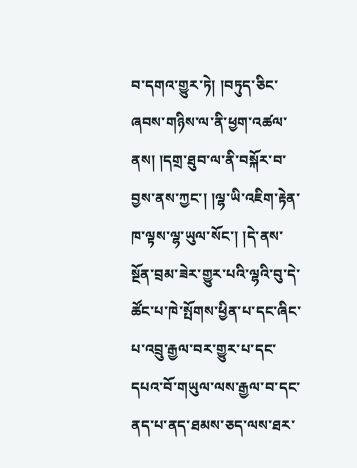བ་དགའ་གྱུར་ཏེ། །བཏུད་ཅིང་ཞབས་གཉིས་ལ་ནི་ཕྱག་འཚལ་ནས། །དགྲ་ཐུབ་ལ་ནི་བསྐོར་བ་བྱས་ནས་ཀྱང་། །ལྷ་ཡི་འཇིག་རྟེན་ཁ་ལྟས་ལྷ་ཡུལ་སོང་། །དེ་ནས་སྔོན་བྲམ་ཟེར་གྱུར་པའི་ལྷའི་བུ་དེ་ཚོང་པ་ཁེ་སྤོགས་ཕྱིན་པ་དང་ཞིང་པ་འབྲུ་རྒྱལ་བར་གྱུར་པ་དང་དཔའ་བོ་གཡུལ་ལས་རྒྱལ་བ་དང་ནད་པ་ནད་ཐམས་ཅད་ལས་ཐར་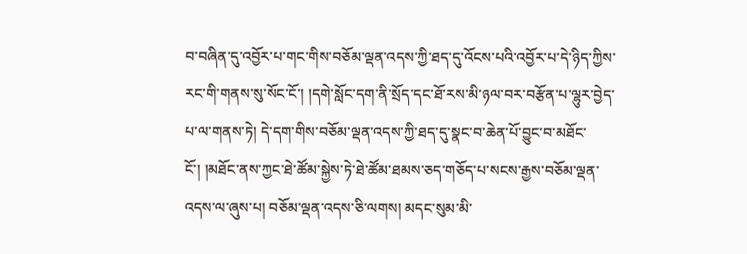བ་བཞིན་དུ་འབྱོར་པ་གང་གིས་བཅོམ་ལྡན་འདས་ཀྱི་ཐད་དུ་འོངས་པའི་འབྱོར་པ་དེ་ཉིད་ཀྱིས་རང་གི་གནས་སུ་སོང་ངོ་། །དགེ་སློང་དག་ནི་སྲོད་དང་ཐོ་རས་མི་ཉལ་བར་བརྩོན་པ་ལྷུར་བྱེད་པ་ལ་གནས་ཏེ། དེ་དག་གིས་བཅོམ་ལྡན་འདས་ཀྱི་ཐད་དུ་སྣང་བ་ཆེན་པོ་བྱུང་བ་མཐོང་ངོ་། །མཐོང་ནས་ཀྱང་ཐེ་ཚོམ་སྐྱེས་ཏེ་ཐེ་ཚོམ་ཐམས་ཅད་གཅོད་པ་སངས་རྒྱས་བཅོམ་ལྡན་འདས་ལ་ཞུས་པ། བཅོམ་ལྡན་འདས་ཅི་ལགས། མདང་སུམ་མི་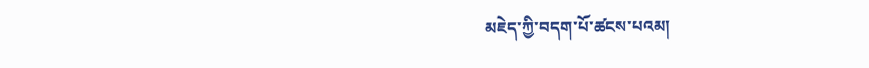མཇེད་ཀྱི་བདག་པོ་ཚངས་པའམ།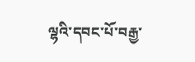ལྷའི་དབང་པོ་བརྒྱ་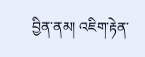བྱིན་ནམ། འཇིག་རྟེན་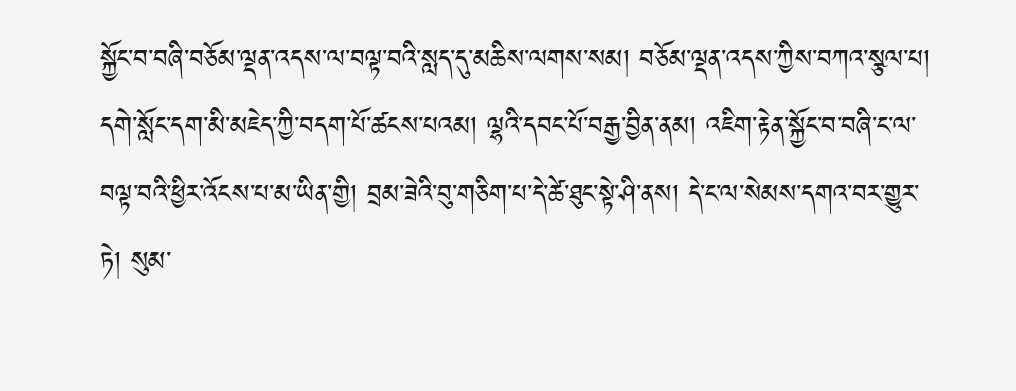སྐྱོང་བ་བཞི་བཅོམ་ལྡན་འདས་ལ་བལྟ་བའི་སླད་དུ་མཆིས་ལགས་སམ། བཅོམ་ལྡན་འདས་ཀྱིས་བཀའ་སྩལ་པ། དགེ་སློང་དག་མི་མཇེད་ཀྱི་བདག་པོ་ཚངས་པའམ། ལྷའི་དབང་པོ་བརྒྱ་བྱིན་ནམ། འཇིག་རྟེན་སྐྱོང་བ་བཞི་ང་ལ་བལྟ་བའི་ཕྱིར་འོངས་པ་མ་ཡིན་གྱི། བྲམ་ཟེའི་བུ་གཅིག་པ་དེ་ཚེ་ཐུང་སྟེ་ཤི་ནས། དེ་ང་ལ་སེམས་དགའ་བར་གྱུར་ཏེ། སུམ་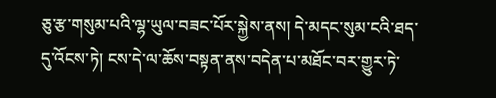ཅུ་རྩ་གསུམ་པའི་ལྷ་ཡུལ་བཟང་པོར་སྐྱེས་ནས། དེ་མདང་སུམ་ངའི་ཐད་དུ་འོངས་ཏེ། ངས་དེ་ལ་ཆོས་བསྟན་ནས་བདེན་པ་མཐོང་བར་གྱུར་ཏེ་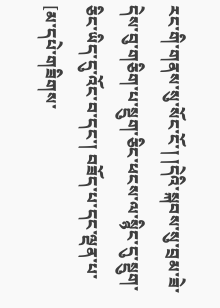རང་གི་གནས་སུ་སོང་ངོ་། །དེའི་སྐབས་སུ་བྲམ་ཟེ་དེས་བུ་གཅིག་པ་སྡུག་ཅིང་ཕངས་ལ་སྙིང་དུ་སྡུག་ཅིང་ཡིད་དུ་འོང་བ་དང་། བཟོད་པ་དང་ལྡན་པ་
[མ་དཔེ་གཟིགས་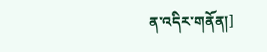ན་འདིར་གནོན།]